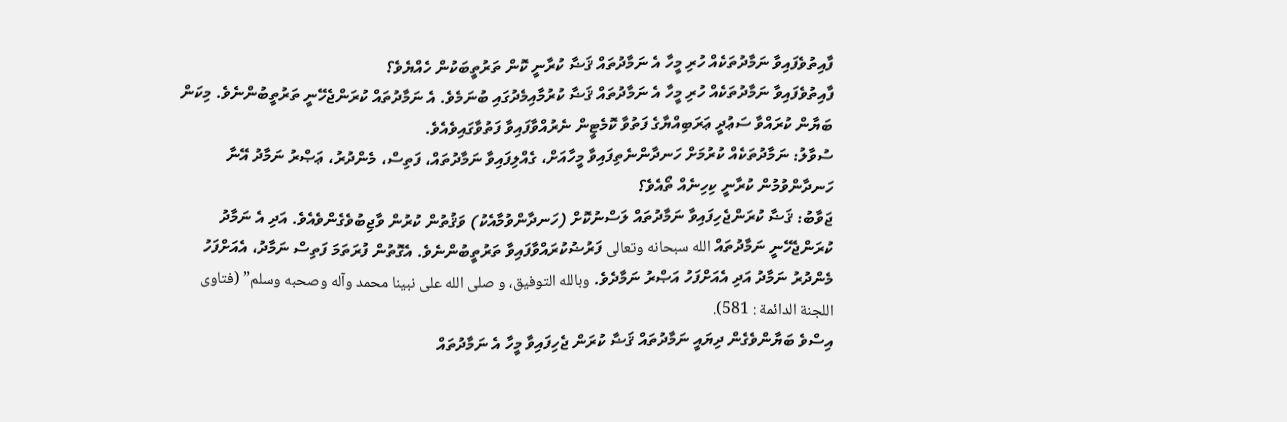ފާއިތުވެފައިވާ ނަމާދުތަކެއް ހުރި މީހާ އެ ނަމާދުތައް ޤަޟާ ކުރާނީ ކޮން ތަރުތީބަކުން ހެއްޔެވެ؟
ފާއިތުވެފައިވާ ނަމާދުތަކެއް ހުރި މީހާ އެ ނަމާދުތައް ޤަޟާ ކުރުމާއިމެދުގައި ބުނަމެވެ. އެ ނަމާދުތައް ކުރަންޖެހޭނީ ތަރުތީބުންނެވެ. މިކަން ބަޔާން ކުރައްވާ ސަޢުދީ ޢަރަބިއްޔާގެ ފަތުވާ ކޮމެޓީން ނެރުއްވާފައިވާ ފަތުވާގައިވެއެވެ.
ސުވާލު: ނަމާދުތަކެއް ކުރުމަށް ހަނދާންނެތިފައިވާ މީހާއަށް، ގެއްލިފައިވާ ނަމާދުތައް، ފަތިސް، މެންދުރު، ޢަޞްރު ނަމާދު އޭނާ ހަނދާންވުމުން ކުރާނީ ކިހިނެއް ތޯއެވެ؟
ޖަވާބު: ޤަޟާ ކުރަންޖެހިފައިވާ ނަމާދުތައް ލަސްނުކޮށް (ހަނދާންވުމާއެކު) ވަޤުތުން ކުރުން ވާޖިބުވެގެންވެއެވެ. އަދި އެ ނަމާދު ކުރަންޖެހޭނީ ނަމާދުތައް الله سبحانه وتعالى ފަރުޟުކުރައްވާފައިވާ ތަރުތީބުންނެވެ. އެގޮތުން ފުރަތަމަ ފަތިސް ނަމާދު، އެއަށްފަހު މެންދުރު ނަމާދު އަދި އެއަށްފަހު އަޞްރު ނަމާދެވެ. وبالله التوفيق، و صلى الله على نبينا محمد وآله وصحبه وسلم” (فتاوى اللجنة الدائمة : 581).
އިސްވެ ބަޔާންވެގެން ދިޔައީ ނަމާދުތައް ޤަޟާ ކުރަން ޖެހިފައިވާ މީހާ އެ ނަމާދުތައް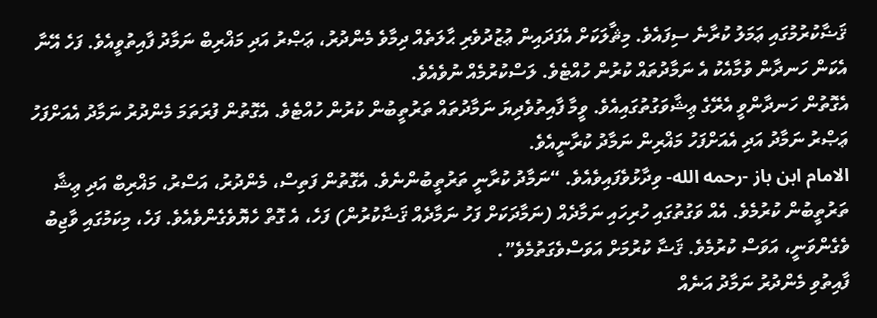ޤަޟާކުރުމުގައި ޢަމަލު ކުރާނެ ސިފައެވެ. މިޘާލަކަށް އެފަދައިން ޢުޒުދުވެރި ޙާލަތެއް ދިމާވެ މެންދުރު، ޢަޞްރު އަދި މަޣްރިބް ނަމާދު ފާއިތުވީއެވެ. ފަހެ އޭނާ އެކަން ހަނދާން ވުމާއެކު އެ ނަމާދުތައް ކުރުން ހުއްޓެވެ. ލަސްކުރުމެއް ނުވެއެވެ.
އެގޮތުން ހަނދާންވީ އެރޭގެ ޢިޝާވަގުތުގައިއެވެ. ވީމާ ފާއިތުވެދިޔަ ނަމާދުތައް ތަރުތީބުން ކުރުން ހުއްޓެވެ. އެގޮތުން ފުރަތަމަ މެންދުރު ނަމާދު އެއަށްފަހު ޢަޞްރު ނަމާދު އަދި އެއަށްފަހު މަޣްރިން ނަމާދު ކުރާނީއެވެ.
الامام ابن باز -رحمه الله- ވިދާޅުވެފައިވެއެވެ. “ނަމާދު ކުރާނީ ތަރުތީބުންނެވެ. އެގޮތުން ފަތިސް، މެންދުރު، އަސްރު، މަޣްރިބް އަދި ޢިޝާ ތަރުތީބުން ކުރުމެވެ. އެއް ވަގުތުގައި ހުރިހައި ނަމާދެއް (ނަމާދަކަށް ފަހު ނަމާދެއް ޤަޟާކުރުން) ފަހެ، އެ ގޮތް ހެޔޮވެގެންވެއެވެ. ފަހެ، މިކަމުގައި ވާޖިބު ވެގެންވަނީ، އަވަސް ކުރުމެވެ. ޤަޟާ ކުރުމަށް އަވަސްވެގަތުމެވެ”.
ފާއިތުވި މެންދުރު ނަމާދު އަނެއް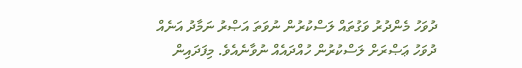ދުވަހު މެންދުރު ވަގުތައް ލަސްކުރުން ނުވަތަ އަޞްރު ނަމާދު އަނެއް ދުވަހު ޢަޞްރަށް ލަސްކުރުން ހުއްދައެއް ނުވާނެއެވެ. މިފަދައިން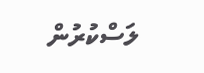ލަސްކުރުން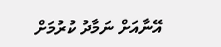އޭނާއަށް ނަމާދު ކުރުމަށް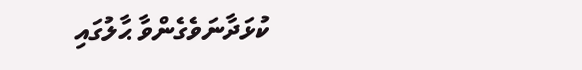ކުޅަދާނަވެގެންވާ ޙާލުގައި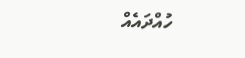ހުއްދައެއް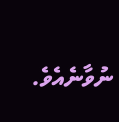ނުވާނެއެވެ.